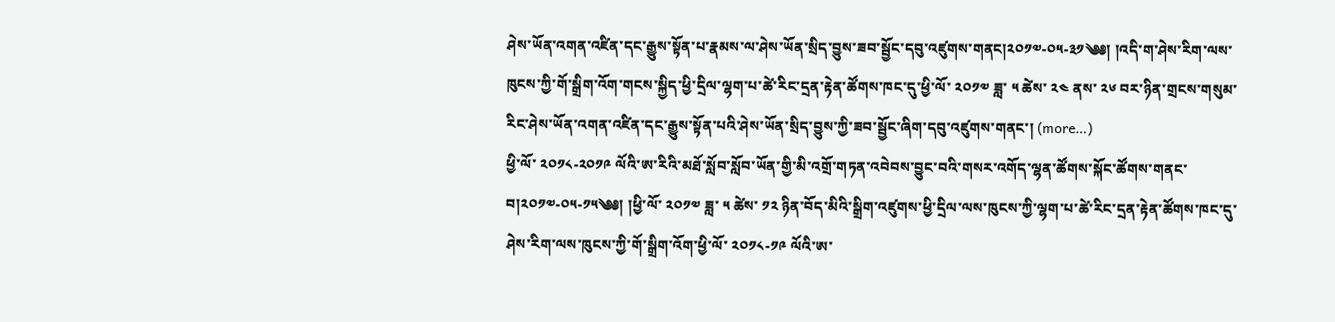ཤེས་ཡོན་འགན་འཛིན་དང་རྒྱུས་སྟོན་པ་རྣམས་ལ་ཤེས་ཡོན་སྲིད་བྱུས་ཟབ་སྦྱོང་དབུ་འཛུགས་གནང།༢༠༡༧-༠༥-༣༡༄༅། །འདི་ག་ཤེས་རིག་ལས་ཁུངས་ཀྱི་གོ་སྒྲིག་འོག་གངས་སྐྱིད་ཕྱི་དྲིལ་ལྷག་པ་ཚེ་རིང་དྲན་རྟེན་ཚོགས་ཁང་དུ་ཕྱི་ལོ་ ༢༠༡༧ ཟླ་ ༥ ཚེས་ ༢༤ ནས་ ༢༦ བར་ཉིན་གྲངས་གསུམ་རིང་ཤེས་ཡོན་འགན་འཛིན་དང་རྒྱུས་སྟོན་པའི་ཤེས་ཡོན་སྲིད་བྱུས་ཀྱི་ཟབ་སྦྱོང་ཞིག་དབུ་འཛུགས་གནང་། (more…)
ཕྱི་ལོ་ ༢༠༡༨-༢༠༡༩ ལོའི་ཨ་རིའི་མཐོ་སློབ་སློབ་ཡོན་གྱི་མི་འགྲོ་གཏན་འབེབས་བྱུང་བའི་གསར་འགོད་ལྷན་ཚོགས་སྐོང་ཚོགས་གནང་བ།༢༠༡༧-༠༥-༡༥༄༅། །ཕྱི་ལོ་ ༢༠༡༧ ཟླ་ ༥ ཚེས་ ༡༢ ཉིན་བོད་མིའི་སྒྲིག་འཛུགས་ཕྱི་དྲིལ་ལས་ཁུངས་ཀྱི་ལྷག་པ་ཚེ་རིང་དྲན་རྟེན་ཚོགས་ཁང་དུ་ཤེས་རིག་ལས་ཁུངས་ཀྱི་གོ་སྒྲིག་འོག་ཕྱི་ལོ་ ༢༠༡༨-༡༩ ལོའི་ཨ་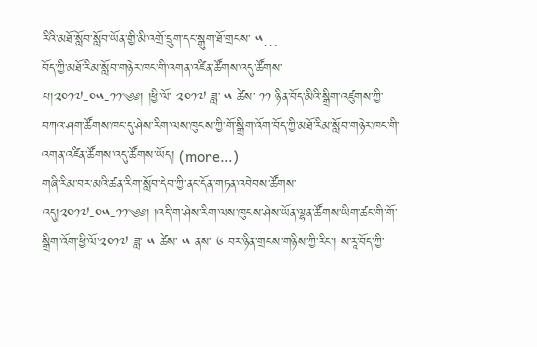རིའི་མཐོ་སློབ་སློབ་ཡོན་གྱི་མི་འགྲོ་དྲུག་དང་སྒུག་ཐོ་གྲངས་ ༥…
བོད་ཀྱི་མཐོ་རིམ་སློབ་གཉེར་ཁང་གི་འགན་འཛིན་ཚོགས་འདུ་ཚོགས་པ།༢༠༡༧-༠༥-༡༡༄༅། །ཕྱི་ལོ་ ༢༠༡༧ ཟླ་ ༥ ཚེས་ ༡༡ ཉིན་བོད་མིའི་སྒྲིག་འཛུགས་ཀྱི་བཀའ་ཤག་ཚོགས་ཁང་དུ་ཤེས་རིག་ལས་ཁུངས་ཀྱི་གོ་སྒྲིག་འོག་བོད་ཀྱི་མཐོ་རིམ་སློབ་གཉེར་ཁང་གི་འགན་འཛིན་ཚོགས་འདུ་ཚོགས་ཡོད། (more…)
གཞི་རིམ་བར་མའི་ཚན་རིག་སློབ་དེབ་ཀྱི་ནང་དོན་གཏན་འབེབས་ཚོགས་འདུ།༢༠༡༧-༠༥-༡༡༄༅། །འདི་ག་ཤེས་རིག་ལས་ཁུངས་ཤེས་ཡོན་ལྷན་ཚོགས་ཡིག་ཚང་གི་གོ་སྒྲིག་འོག་ཕྱི་ལོ་༢༠༡༧ ཟླ་ ༥ ཚེས་ ༥ ནས་ ༦ བར་ཉིན་གྲངས་གཉིས་ཀྱི་རིང་། ས་རཱ་བོད་ཀྱི་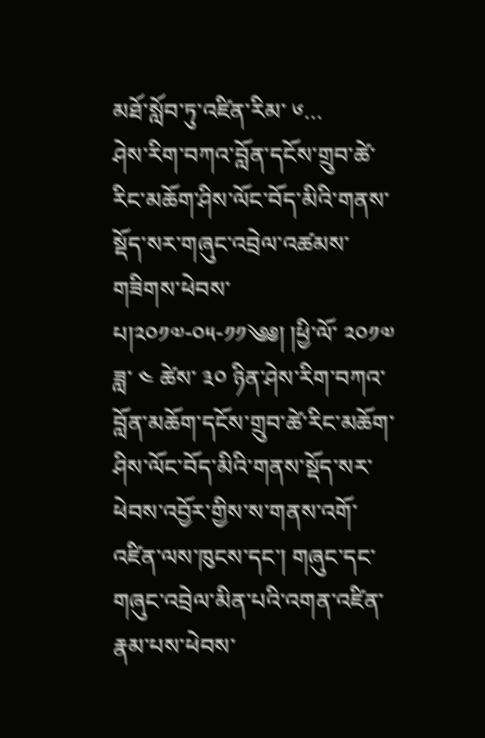མཐོ་སློབ་ཏུ་འཛིན་རིམ་ ༦…
ཤེས་རིག་བཀའ་བློན་དངོས་གྲུབ་ཚེ་རིང་མཆོག་ཤིས་ལོང་བོད་མིའི་གནས་སྡོད་སར་གཞུང་འབྲེལ་འཚམས་གཟིགས་ཕེབས་པ།༢༠༡༧-༠༥-༡༡༄༅། །ཕྱི་ལོ་ ༢༠༡༧ ཟླ་ ༤ ཚེས་ ༣༠ ཉིན་ཤེས་རིག་བཀའ་བློན་མཆོག་དངོས་གྲུབ་ཚེ་རིང་མཆོག་ཤིས་ལོང་བོད་མིའི་གནས་སྡོད་སར་ཕེབས་འབྱོར་གྱིས་ས་གནས་འགོ་འཛིན་ལས་ཁུངས་དང་། གཞུང་དང་གཞུང་འབྲེལ་མིན་པའི་འགན་འཛིན་རྣམ་པས་ཕེབས་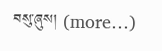བསུ་ཞུས། (more…)